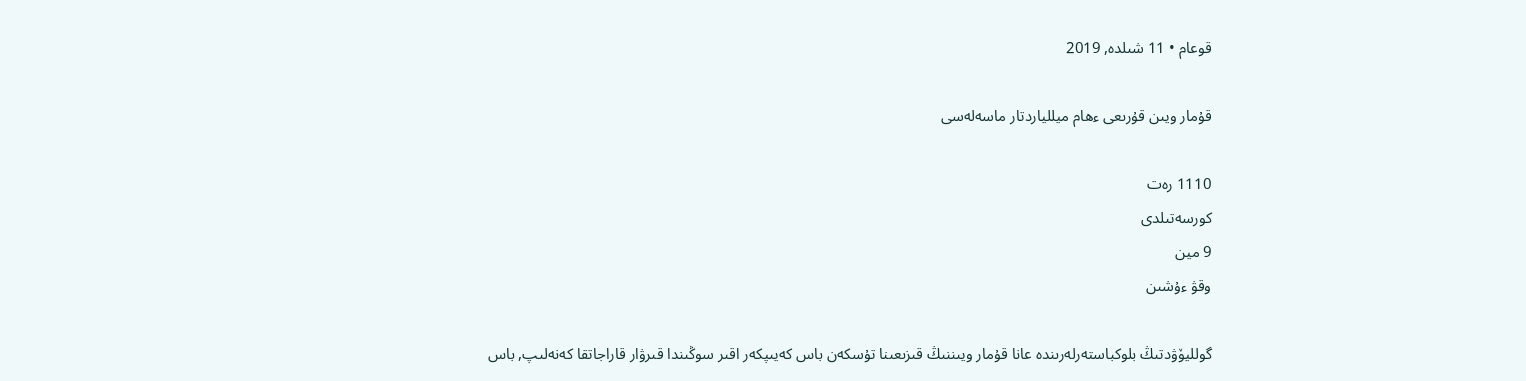قوعام • 11 شىلدە, 2019

قۇمار ويىن قۇرىعى ءھام ميللياردتار ماسەلەسى

1110 رەت
كورسەتىلدى
9 مين
وقۋ ءۇشىن

گولليۆۋدتىڭ بلوكباستەرلەرىندە عانا قۇمار ويىننىڭ قىزىعىنا تۇسكەن باس كەيىپكەر اقىر سوڭىندا قىرۋار قاراجاتقا كەنەلىپ, باس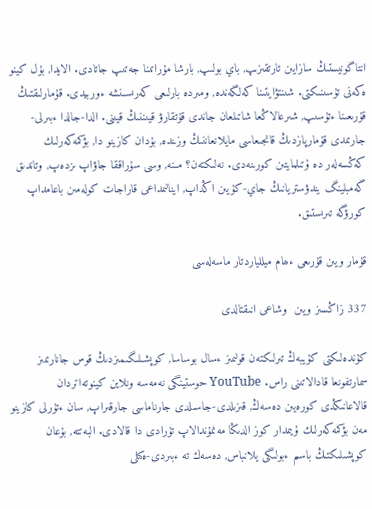انتاگونيستىڭ سازايىن تارتقىزىپ, باي بولىپ, بارشا مۇراتىنا جەتىپ جاتادى. الايدا, بۇل كينو ەكەنى تۇسىنىكتى. شىنتۋايتىنا كەلگەندە, ومىردە بارلىعى كەرىسىنشە ءوربيدى. قۇمارلىقتىڭ قۇرىعىنا ءتۇسىپ, شىرعالاڭعا شاتىلعان جاندى قۇتقارۋ قيىننىڭ قيىنى. الدا-جالدا ءبىرلى-جارىمدى قۇمارپازدىڭ قانجىعاسى مايلانعاننىڭ وزىندە, بۇدان كازينو دا, بۋكمەكەرلىك كەڭسەلەر دە ۇتىلمايتىن كورىنەدى. نەلىكتەن؟ مىنە, وسى سۇراققا جاۋاپ ىزدەپ, وتاندىق گەمبلينگ يندۋستريانىڭ جاي-كۇيىن اڭداپ, اينالىمداعى قاراجات كولەمىن باعامداپ كورۋگە تىرىستىق.

قۇمار ويىن قۇرىعى ءھام ميللياردتار ماسەلەسى

337 زاڭسىز ويىن  وشاعى انىقتالدى

كۇندەلىكتى كۇيبەڭ تىرلىكتەن قولىمىز ءسال بوساسا, كوپشىلىگىمىزدىڭ قوس جانارىمىز سمارتفونعا قادالاتىنى راس. YouTube حوستينگى نەمەسە ونلاين كينوتەاتردان قالاعانىڭدى كورەيىن دەسەڭ, قىزىلدى-جاسىلدى جارناماسى جارقىراپ, سان ءتۇرلى كازينو مەن بۋكمەكەرلىك ۇيىمدار كوز الدىڭا مەنمۇندالاپ تۇرادى دا قالادى. البەتتە, بۇعان كوپشىلىكتىڭ باسىم ءبولىگى يلانباس, دەسەك تە ءبىردى-ەكىلى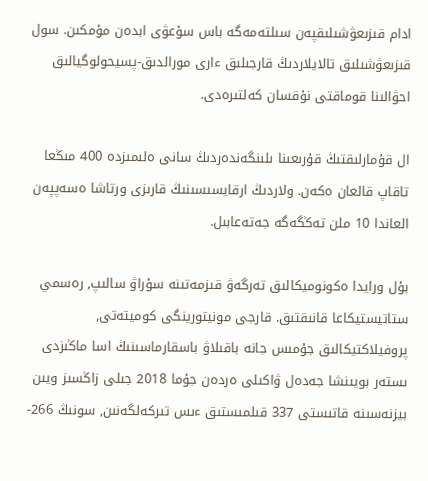ادام قىزىعۋشىلىقپەن سىلتەمەگە باس سۇعۋى ابدەن مۇمكىن. سول قىزىعۋشىلىق تالايلاردىڭ قارجىلىق ءارى مورالدىق-پسيحولوگيالىق احۋالىنا قوماقتى نۇقسان كەلتىرەدى.

ال قۇمارلىقتىڭ قۇرىعىنا ىلىنگەندەردىڭ سانى ەلىمىزدە 400 مىڭعا تاقاپ قالعان ەكەن. ولاردىڭ ارقايسىسىنىڭ قارىزى ورتاشا ەسەپپەن العاندا 10 ملن تەڭگەگە جەتەعابىل.

بۇل ورايدا ەكونوميكالىق تەرگەۋ قىزمەتىنە سۇراۋ سالىپ, رەسمي ستاتيستيكاعا قانىقتىق. قارجى مونيتورينگى كوميتەتى, پروفيلاكتيكالىق جۇمىس جانە باقىلاۋ باسقارماسىنىڭ اسا ماڭىزدى ىستەر بويىنشا جەدەل ۋاكىلى ەردەن جۇما 2018 جىلى زاڭسىز ويىن بيزنەسىنە قاتىستى 337 قىلمىستىق ءىس تىركەلگەنىن, سونىڭ 266-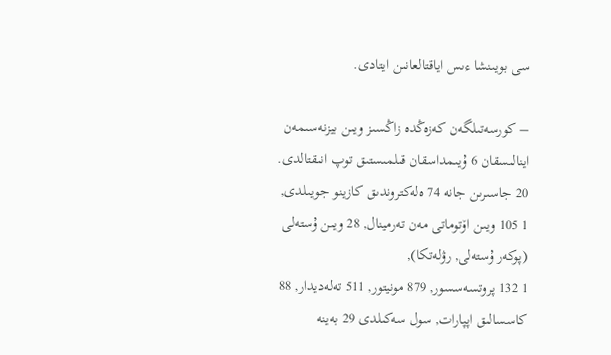سى بويىنشا ءىس اياقتالعانىن ايتادى.

– كورسەتىلگەن كەزەڭدە زاڭسىز ويىن بيزنەسىمەن اينالىسقان 6 ۇيىمداسقان قىلمىستىق توپ انىقتالدى. 20 جاسىرىن جانە 74 ەلەكتروندىق كازينو جويىلدى, 1 105 ويىن اۆتوماتى مەن تەرمينال, 28 ويىن ۇستەلى (پوكەر ۇستەلى, رۋلەتكا),
1 132 پروتسەسسور, 879 مونيتور, 511 تەلەديدار, 88 كاسسالىق اپپارات, سول سەكىلدى 29 بەينە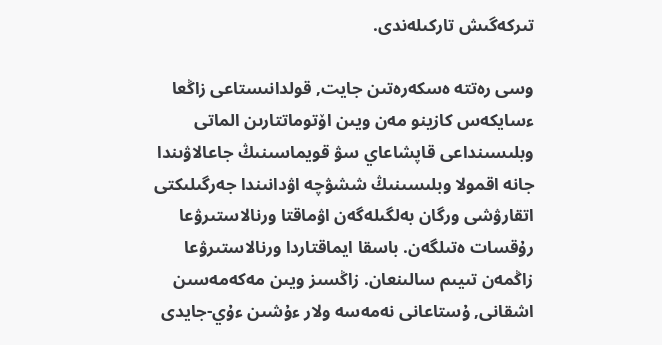تىركەگىش تاركىلەندى.

وسى رەتتە ەسكەرەتىن جايت, قولدانىستاعى زاڭعا ءسايكەس كازينو مەن ويىن اۆتوماتتارىن الماتى وبلىسىنداعى قاپشاعاي سۋ قويماسىنىڭ جاعالاۋىندا جانە اقمولا وبلىسىنىڭ ششۋچە اۋدانىندا جەرگىلىكتى اتقارۋشى ورگان بەلگىلەگەن اۋماقتا ورنالاستىرۋعا رۇقسات ەتىلگەن. باسقا ايماقتاردا ورنالاستىرۋعا زاڭمەن تىيىم سالىنعان. زاڭسىز ويىن مەكەمەسىن اشقانى, ۇستاعانى نەمەسە ولار ءۇشىن ءۇي-جايدى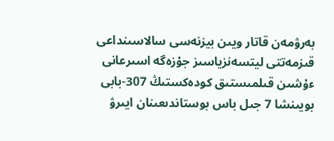بەرۋمەن قاتار ويىن بيزنەسى سالاسىنداعى قىزمەتتى ليتسەنزياسىز جۇزەگە اسىرعانى ءۇشىن قىلمىستىق كودەكستىڭ 307-بابى بويىنشا 7 جىل باس بوستاندىعىنان ايىرۋ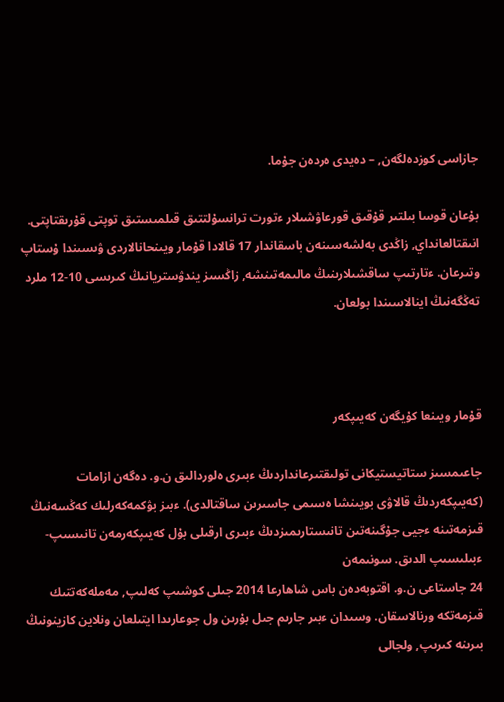جازاسى كوزدەلگەن, – دەيدى ەردەن جۇما.

بۇعان قوسا بىلتىر قۇقىق قورعاۋشىلار ءتورت ترانسۇلتتىق قىلمىستىق توپتى قۇرىقتاپتى. انىقتالعانداي, زاڭدى بەلشەسىنەن باسقاندار 17 قالادا قۇمار ويىنحانالاردى ۋىسىندا ۇستاپ وتىرعان. ءتارتىپ ساقشىلارىنىڭ مالىمەتىنشە, زاڭسىز يندۋستريانىڭ كىرىسى 10-12 ملرد تەڭگەنىڭ اينالاسىندا بولعان.



قۇمار ويىنعا كۇيگەن كەيىپكەر

جاعىمسىز ستاتيستيكانى تولىقتىرعانداردىڭ ءبىرى ەلوردالىق ن.و. دەگەن ازامات (كەيىپكەردىڭ قالاۋى بويىنشا ەسىمى جاسىرىن ساقتالدى). ءبىز بۋكمەكەرلىك كەڭسەنىڭ قىزمەتىنە ءجيى جۇگىنەتىن تانىستارىمىزدىڭ ءبىرى ارقىلى بۇل كەيىپكەرمەن تانىسىپ-ءبىلىسىپ الدىق. سونىمەن
24 جاستاعى ن.و. اقتوبەدەن باس شاھارعا 2014 جىلى كوشىپ كەلىپ, مەملەكەتتىك قىزمەتكە ورنالاسقان. وسىدان ءبىر جارىم جىل بۇرىن ول جوعارىدا ايتىلعان ونلاين كازينونىڭ بىرىنە كىرىپ, ولجالى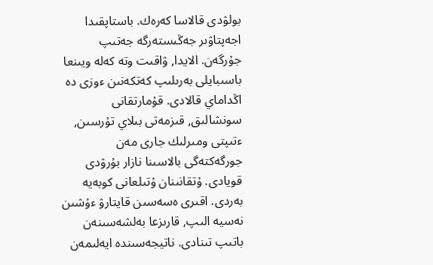بولۋدى قالاسا كەرەك. باستاپقىدا اجەپتاۋىر جەڭىستەرگە جەتىپ جۇرگەن. الايدا, ۋاقىت وتە كەلە ويىنعا باسىبايلى بەرىلىپ كەتكەنىن ءوزى دە اڭداماي قالادى. قۇمارتقانى سونشالىق, قىزمەتى بىلاي تۇرسىن, ءتىپتى ومىرلىك جارى مەن جورگەكتەگى بالاسىنا نازار بۇرۋدى قويادى. ۇتقانىنان ۇتىلعانى كوبەيە بەردى. اقىرى ەسەسىن قايتارۋ ءۇشىن نەسيە الىپ, قارىزعا بەلشەسىنەن باتىپ تىنادى. ناتيجەسىندە ايەلىمەن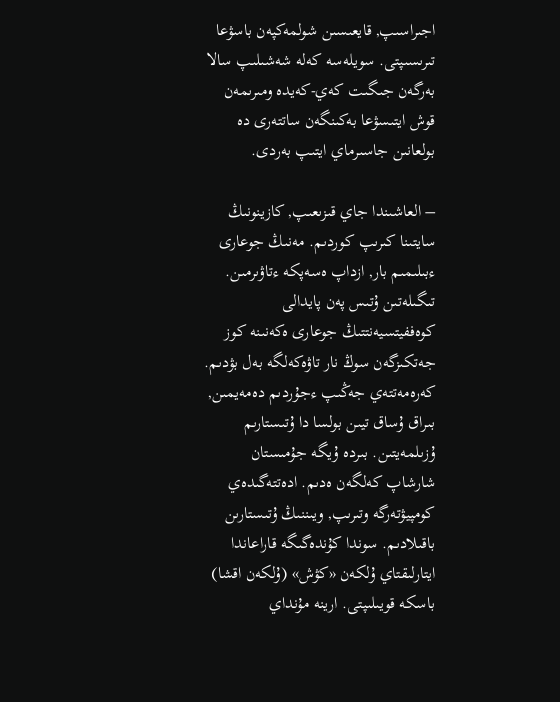اجىراسىپ, قايعىسىن شولمەكپەن باسۋعا تىرىسىپتى. سويلەسە كەلە شەشىلىپ سالا بەرگەن جىگىت كەي-كەيدە ومىرىمەن قوش ايتىسۋعا بەكىنگەن ساتتەرى دە بولعانىن جاسىرماي ايتىپ بەردى.

– العاشىندا جاي قىزىعىپ, كازينونىڭ سايتىنا كىرىپ كوردىم. مەنىڭ جوعارى ءبىلىمىم بار, ازداپ ەسەپكە ءتاۋىرمىن. تىگىلەتىن ۇتىس پەن پايدالى كوەففيتسيەنتتىڭ جوعارى ەكەنىنە كوز جەتكىزگەن سوڭ نار تاۋەكەلگە بەل بۋدىم. كەرەمەتتەي جەڭىپ ءجۇردىم دەمەيمىن, بىراق ۇساق تيىن بولسا دا ۇتىستارىم ۇزىلمەيتىن. بىردە ۇيگە جۇمىستان شارشاپ كەلگەن ەدىم. ادەتتەگىدەي كومپيۋتەرگە وتىرىپ, ويىننىڭ ۇتىستارىن باقىلادىم. سوندا كۇندەگىگە قاراعاندا ايتارلىقتاي ۇلكەن «كۋش» (ۇلكەن اقشا) باسكە قويىلىپتى. ارينە مۇنداي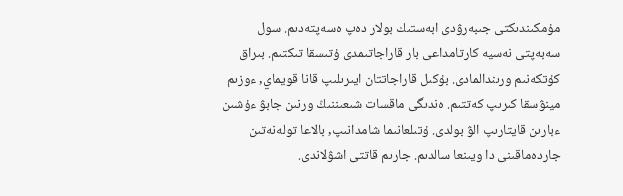مۇمكىندىكتى جىبەرۋدى ابەستىك بولار دەپ ەسەپتەدىم. سول سەبەپتى نەسيە كارتامداعى بار قاراجاتىمدى ۇتىسقا تىكتىم. بىراق كۇتكەنىم ورىندالمادى. بۇكىل قاراجاتتان ايىرىلىپ قانا قويماي, ءوزىم مينۋسقا كىرىپ كەتتىم. ەندىگى ماقسات شىعىننىڭ ورنىن جابۋ ءۇشىن ءبارىن قايتارىپ الۋ بولدى. ۇتىلعانىما شامدانىپ, بالاعا تولەنەتىن جاردەماقىنى دا ويىنعا سالدىم. جارىم قاتتى اشۋلاندى.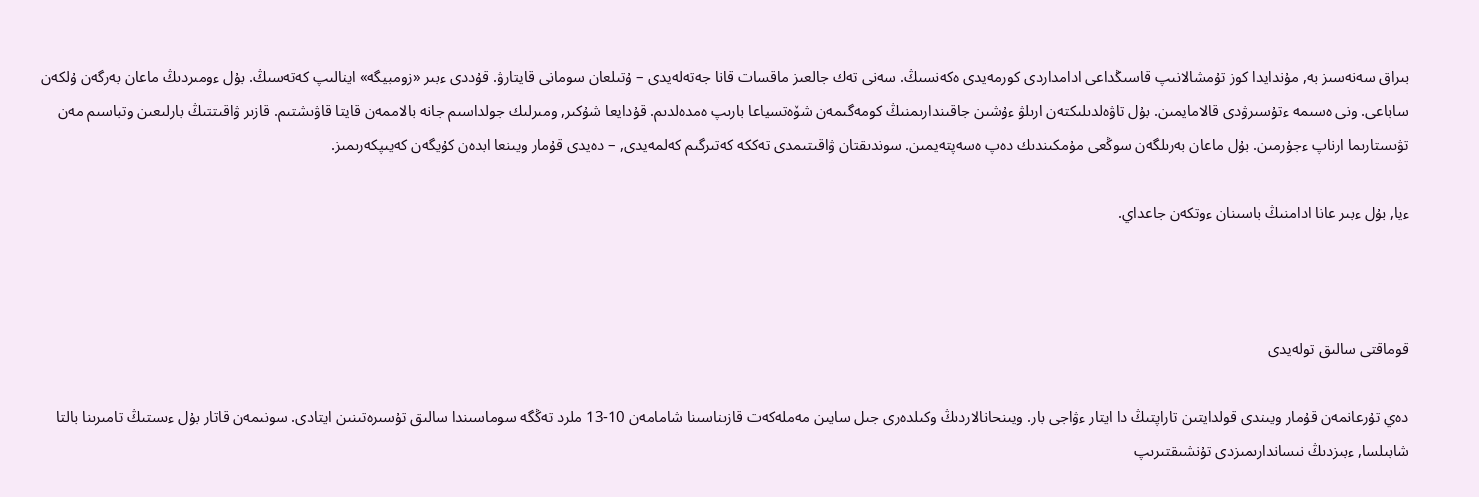بىراق سەنەسىز بە, مۇندايدا كوز تۇمشالانىپ قاسىڭداعى ادامداردى كورمەيدى ەكەنسىڭ. سەنى تەك جالعىز ماقسات قانا جەتەلەيدى – ۇتىلعان سومانى قايتارۋ. قۇددى ءبىر «زومبيگە» اينالىپ كەتەسىڭ. بۇل ءومىردىڭ ماعان بەرگەن ۇلكەن ساباعى. ونى ەسىمە ءتۇسىرۋدى قالامايمىن. بۇل تاۋەلدىلىكتەن ارىلۋ ءۇشىن جاقىندارىمنىڭ كومەگىمەن شۆەتسياعا بارىپ ەمدەلدىم. قۇدايعا شۇكىر, ومىرلىك جولداسىم جانە بالاممەن قايتا قاۋىشتىم. قازىر ۋاقىتتىڭ بارلىعىن وتباسىم مەن تۋىستارىما ارناپ ءجۇرمىن. بۇل ماعان بەرىلگەن سوڭعى مۇمكىندىك دەپ ەسەپتەيمىن. سوندىقتان ۋاقىتىمدى تەككە كەتىرگىم كەلمەيدى, – دەيدى قۇمار ويىنعا ابدەن كۇيگەن كەيىپكەرىمىز.

ءيا, بۇل ءبىر عانا ادامنىڭ باسىنان ءوتكەن جاعداي.



قوماقتى سالىق تولەيدى

دەي تۇرعانمەن قۇمار ويىندى قولدايتىن تاراپتىڭ دا ايتار ءۋاجى بار. ويىنحانالاردىڭ وكىلدەرى جىل سايىن مەملەكەت قازىناسىنا شامامەن 10-13 ملرد تەڭگە سوماسىندا سالىق تۇسىرەتىنىن ايتادى. سونىمەن قاتار بۇل ءىستىڭ تامىرىنا بالتا شابىلسا, ءبىزدىڭ نىساندارىمىزدى تۇنشىقتىرىپ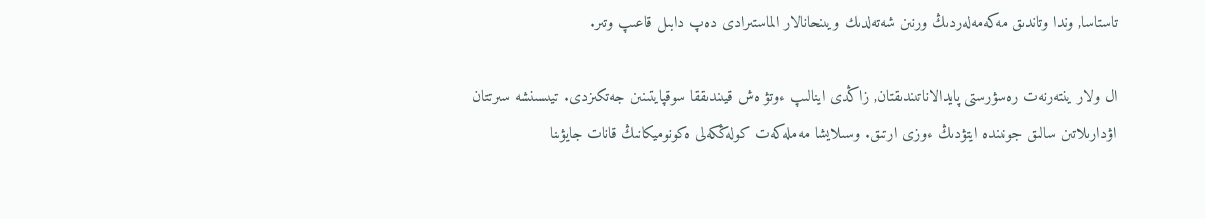تاستاسا, وندا وتاندىق مەكەمەلەردىڭ ورنىن شەتەلدىك ويىنحانالار الماستىرادى دەپ دابىل قاعىپ وتىر.

ال ولار ينتەرنەت رەسۋرستى پايدالاناتىندىقتان, زاڭدى اينالىپ ءوتۋ ەش قيىندىققا سوقپايتىنىن جەتكىزدى. تيىسىنشە سىرتتان اۋدارىلاتىن سالىق جونىندە ايتۋدىڭ ءوزى ارتىق. وسىلايشا مەملەكەت كولەڭكەلى ەكونوميكانىڭ قانات جايۋىنا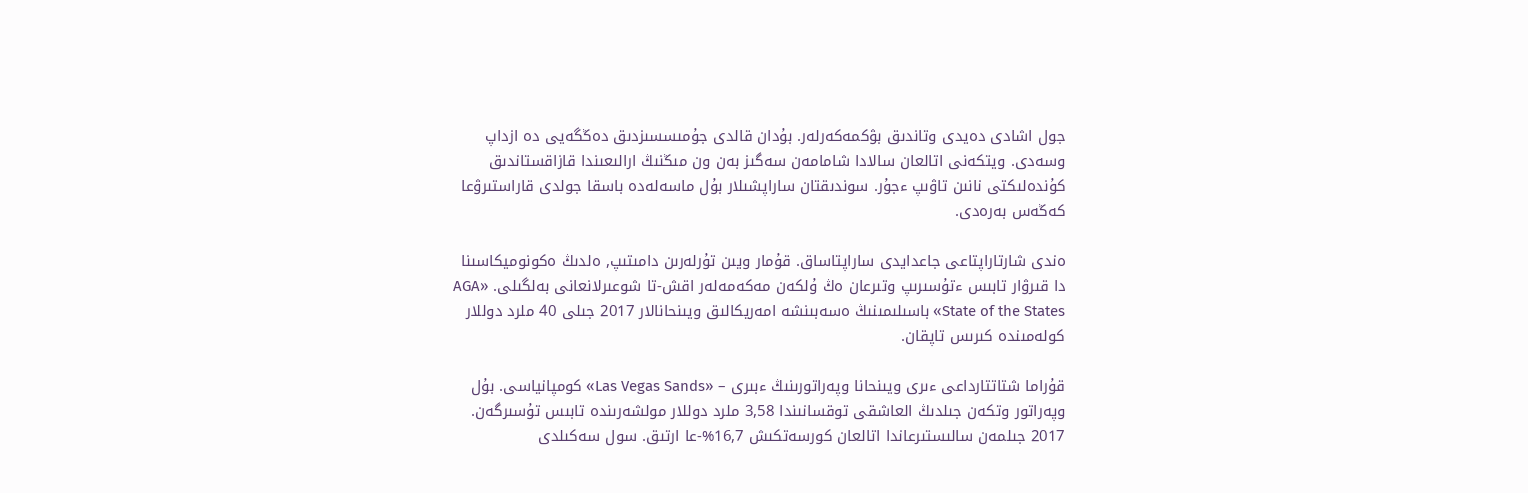جول اشادى دەيدى وتاندىق بۋكمەكەرلەر. بۇدان قالدى جۇمىسسىزدىق دەڭگەيى دە ازداپ وسەدى. ويتكەنى اتالعان سالادا شامامەن سەگىز بەن ون مىڭنىڭ ارالىعىندا قازاقستاندىق كۇندەلىكتى نانىن تاۋىپ ءجۇر. سوندىقتان ساراپشىلار بۇل ماسەلەدە باسقا جولدى قاراستىرۋعا كەڭەس بەرەدى.

ەندى شارتاراپتاعى جاعدايدى ساراپتاساق. قۇمار ويىن تۇرلەرىن دامىتىپ, ەلدىڭ ەكونوميكاسىنا دا قىرۋار تابىس ءتۇسىرىپ وتىرعان ەڭ ۇلكەن مەكەمەلەر اقش-تا شوعىرلانعانى بەلگىلى. «AGA State of the States» باسىلىمىنىڭ ەسەبىنشە امەريكالىق ويىنحانالار 2017 جىلى 40 ملرد دوللار كولەمىندە كىرىس تاپقان.

قۇراما شتاتتارداعى ءىرى ويىنحانا وپەراتورىنىڭ ءبىرى – «Las Vegas Sands» كومپانياسى. بۇل وپەراتور وتكەن جىلدىڭ العاشقى توقسانىندا 3,58 ملرد دوللار مولشەرىندە تابىس تۇسىرگەن. 2017 جىلمەن سالىستىرعاندا اتالعان كورسەتكىش 16,7%-عا ارتىق. سول سەكىلدى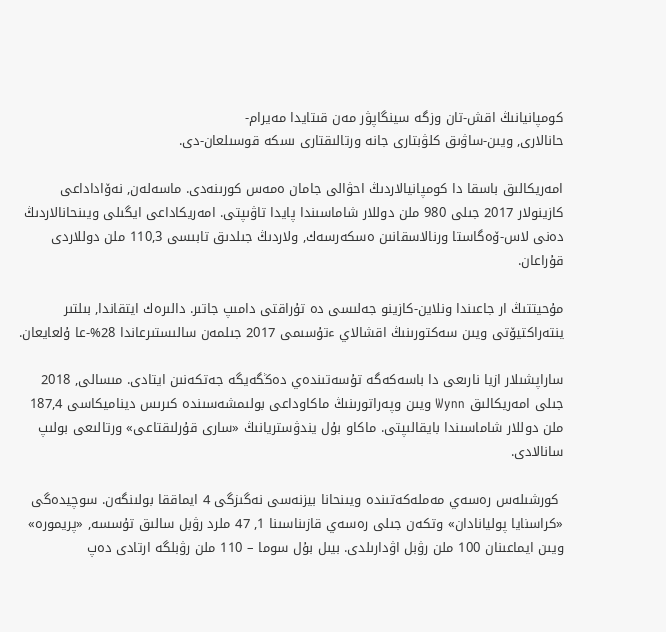كومپانيانىڭ اقش-تان وزگە سينگاپۋر مەن قىتايدا مەيرام-
حانالارى, ويىن-ساۋىق كلۋبتارى جانە ورتالىقتارى ىسكە قوسىلعان-دى.

امەريكالىق باسقا دا كومپانيالاردىڭ احۋالى جامان ەمەس كورىنەدى. ماسەلەن, نەۆاداداعى كازينولار 2017 جىلى 980 ملن دوللار شاماسىندا پايدا تاۋىپتى. امەريكاداعى ايگىلى ويىنحانالاردىڭ دەنى لاس-ۆەگاستا ورنالاسقانىن ەسكەرسەك, ولاردىڭ جىلدىق تابىسى 110,3 ملن دوللاردى قۇراعان.

مۇحيتتىڭ ار جاعىندا ونلاين-كازينو جەلىسى دە تۇراقتى دامىپ جاتىر. دالىرەك ايتقاندا, بىلتىر ينتەراكتيۆتى ويىن سەكتورىنىڭ اقشالاي ءتۇسىمى 2017 جىلمەن سالىستىرعاندا 28%-عا ۇلعايعان.

ساراپشىلار ازيا نارىعى دا باسەكەگە تۇسەتىندەي دەڭگەيگە جەتكەنىن ايتادى. مىسالى, 2018 جىلى امەريكالىق Wynn ويىن وپەراتورىنىڭ ماكاوداعى بولىمشەسىندە كىرىس ديناميكاسى 187,4 ملن دوللار شاماسىندا بايقالىپتى. ماكاو بۇل يندۋستريانىڭ «سارى قۇرلىقتاعى» ورتالىعى بولىپ سانالادى.

 كورشىلەس رەسەي مەملەكەتىندە ويىنحانا بيزنەسى نەگىزگى 4 ايماققا بولىنگەن. سوچيدەگى «كراسنايا پوليانادان» وتكەن جىلى رەسەي قازىناسىنا 1, 47 ملرد رۋبل سالىق تۇسسە, «پريمورە» ويىن ايماعىنان 100 ملن رۋبل اۋدارىلدى. بيىل بۇل سوما – 110 ملن رۋبلگە ارتادى دەپ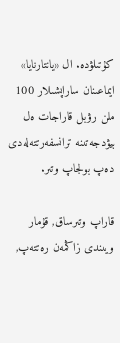كۇتىلۋدە. ال «يانتارنايا» ايماعىنان ساراپشىلار 100 ملن رۋبل قاراجات ەل بيۋدجەتىنە ترانسفەرتتەلەدى دەپ بولجاپ وتىر.

قاراپ وتىرساق, قۇمار ويىندى زاڭمەن رەتتەپ,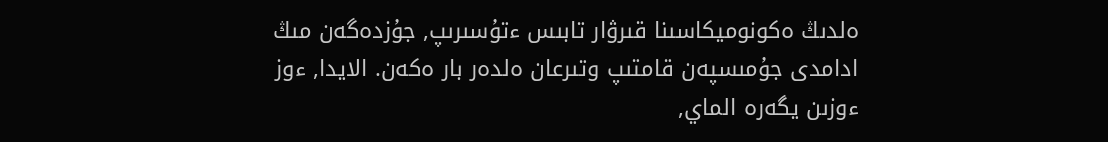ەلدىڭ ەكونوميكاسىنا قىرۋار تابىس ءتۇسىرىپ, جۇزدەگەن مىڭ ادامدى جۇمىسپەن قامتىپ وتىرعان ەلدەر بار ەكەن. الايدا, ءوز ءوزىن يگەرە الماي,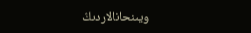ويىنحانالاردىڭ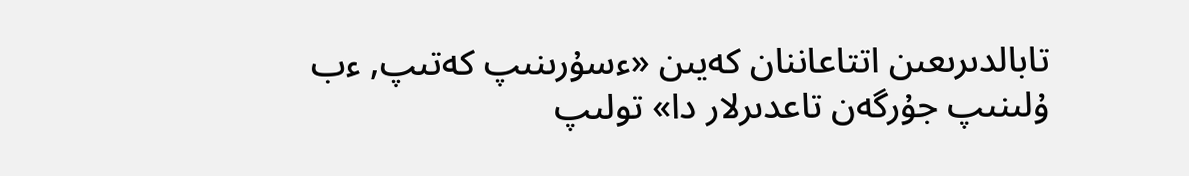تابالدىرىعىن اتتاعاننان كەيىن «ءسۇرىنىپ كەتىپ, ءب ۇلىنىپ جۇرگەن تاعدىرلار دا» تولىپ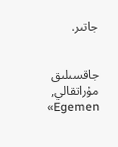جاتىر.


جاقسىلىق مۇراتقالي,
«Egemen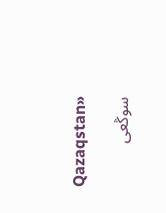Qazaqstan»

سوڭعى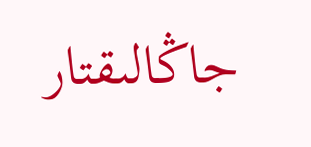جاڭالىقتار